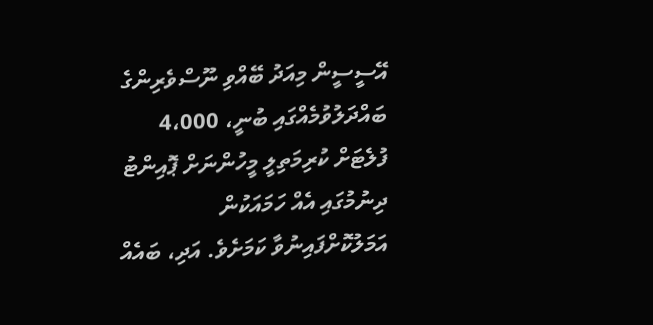އޭސީސީން މިއަދު ބޭއްވި ނޫސްވެރިންގެ ބައްދަލުވުމެއްގައި ބުނީ، 4،000 ފުލެޓަށް ކުރިމަތިލީ މީހުންނަށް ޕޮއިންޓު ދިނުމުގައި އެއް ހަމައަކުން އަމަލުކޮށްފައިނުވާ ކަމަށެވެ. އަދި، ބައެއް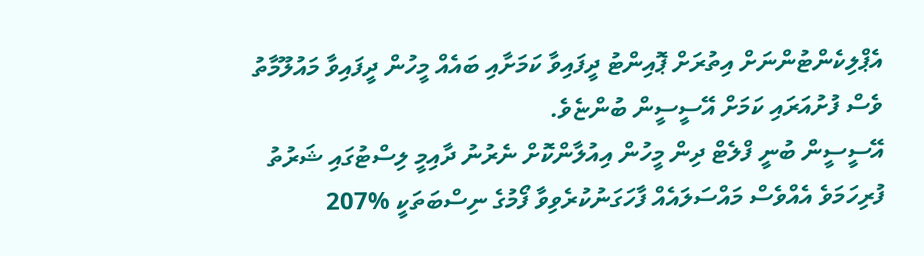އެޕްލިކެންޓުންނަށް އިތުރަށް ޕޮއިންޓު ދީފައިވާ ކަމަށާއި ބައެއް މީހުން ދީފައިވާ މައުލޫމާތު ވެސް ފުށުއަރައި ކަމަށް އޭސީސީން ބުންޏެވެ.
އޭސީސީން ބުނީ ފްލެޓް ދިން މީހުން އިއުލާންކޮށް ނެރުނު ދާއިމީ ލިސްޓުގައި ޝަރުތު ފުރިހަމަވެ އެއްވެސް މައްސަލައެއް ފާހަގަނުކުރެވިވާ ފޯމުގެ ނިސްބަތަކީ %207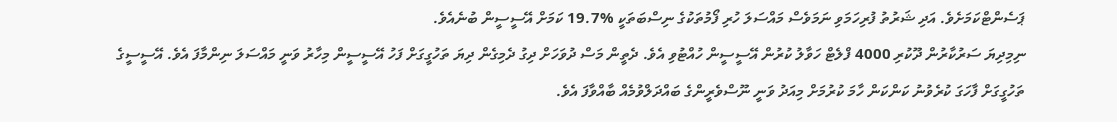ޕަސެންޓްކަމަށެވެ. އަދި ޝަރުތު ފުރިހަމަވި ނަމަވެސް މައްސަލަ ހުރި ފޯމުތަކުގެ ނިސްބަތަކީ %19.7 ކަމަށް އޭސީސީން ބުނެއެވެ.
ނިމިދިޔަ ސަރުކާރުން ދޫކުރި 4000 ފްލެޓް ހަވާލު ކުރުން އޭސީސީން ހުއްޓުވި އެވެ. ދެތީން މަސް ދުވަހަށް ދިގު ދެމިގެން ދިޔަ ތަހުގީގަށް ފަހު އޭސީސީން މިހާރު ވަނީ މައްސަލަ ނިންމާފަ އެވެ. އޭސީސީގެ ތަހުގީގަށް ފާހަގަ ކުރެވުނު ކަންކަން ހާމަ ކުރުމަށް މިއަދު ވަނީ ނޫސްވެރީންގެ ބައްދަލްވުމެއް ބާއްވާފަ އެވެ.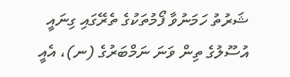ޝަރުތު ހަމަނުވާ ފޯމުތަކުގެ ތެރޭގައި ގިނައީ އުސޫލުގެ ތިން ވަނަ ނަމްބަރުގެ (ނ)، އެއީ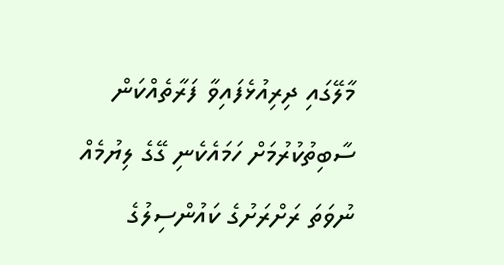މާލޭގައި ދިރިއުޅެފައިވާ ފަރާތެއްކަން ސާބިތުކުރުމަށް ހަމައެކެނި ގޭގެ ލިޔުމެއް ނުވަތަ ރަށްރަށުގެ ކައުންސިލުގެ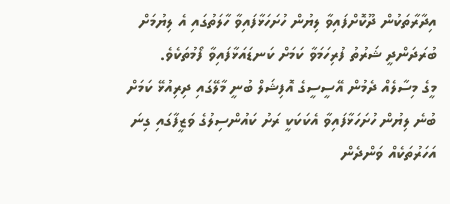އިދާރާތަކުން ދޫކޮށްފައިވާ ލިޔުން ހުށަހަޅާފައިވާ ހާލަތުގައި އެ ލިޔުމަށް ބުރަދަންދީ ޝަރުތު ފުރިހަމަވާ ކަމަށް ކަނޑައަޅާފައިވާ ފޯމުތަކެވެ.
މީގެ މިސާލެއް ދެމުން އޭސީސީގެ އޮފިޝަލް ބުނީ މާލޭގައި ދިރިއުޅޭ ކަމަށް ބުނެ ލިޔުން ހުށަހަޅާފައިވާ އެކަކަކީ ރަށު ކައުންސިލުގެ ވަޒީފާގައި ގިނަ އަހަރުތަކެއް ވަންދެން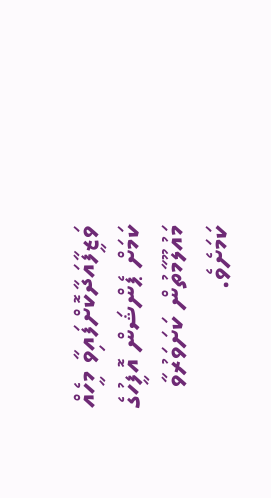ވަޒީފާއަދާކޮށްފައިވާ މީހެއް ކަމަށް ޕެންޝަން އޮފީހުގެ މައުލޫމާތުން ކަށަވަރުވާ ކަމަށެވެ.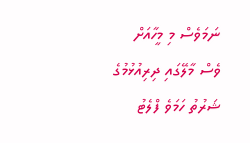ނަމަވެސް މި މީހާއަށް ވެސް މާލޭގައި ދިރިއުޅުމުގެ ޝަރުތު ހަމަވެ ފްލެޓު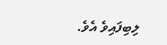ލިބިފައިވެ އެވެ.